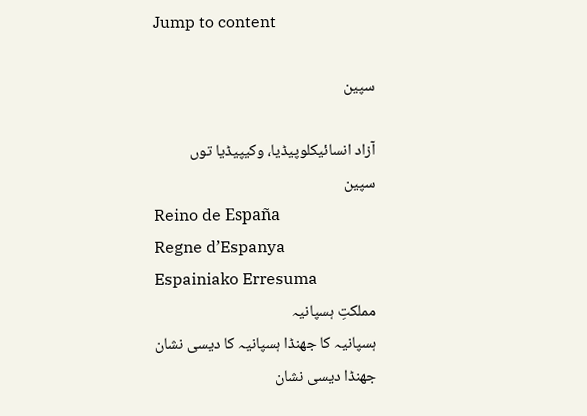Jump to content

سپین

آزاد انسائیکلوپیڈیا، وکیپیڈیا توں
سپین
Reino de España
Regne d’Espanya
Espainiako Erresuma
مملکتِ ہسپانیہ
ہسپانیہ کا جھنڈا ہسپانیہ کا دیسی نشان
جھنڈا دیسی نشان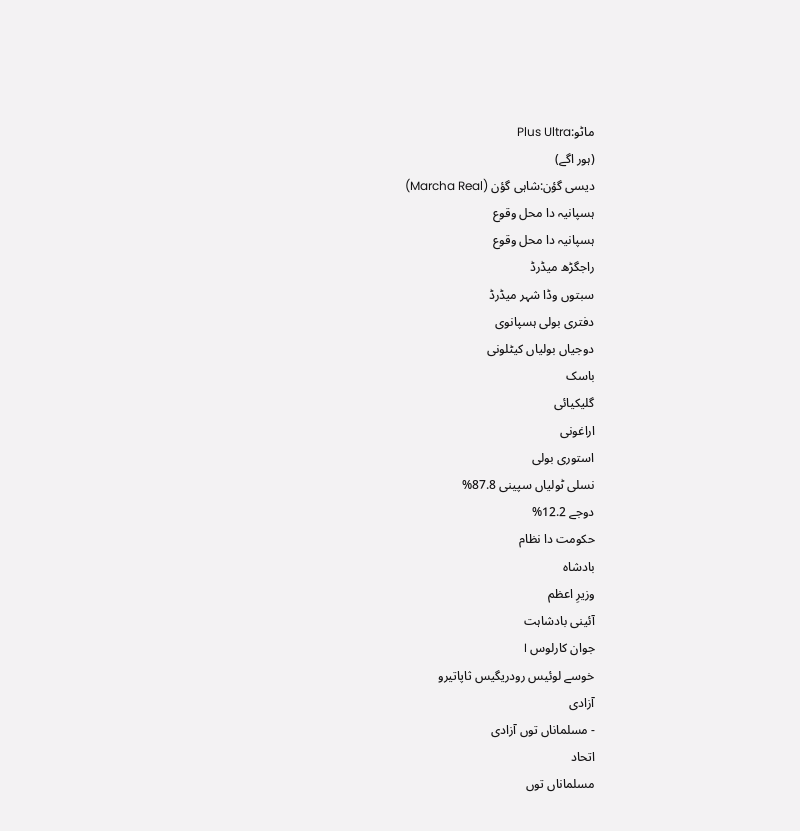ماٹو:Plus Ultra
(ہور اگے)
دیسی گؤن:شاہی گؤن (Marcha Real)
ہسپانیہ دا محل وقوع
ہسپانیہ دا محل وقوع
راجگڑھ میڈرڈ
سبتوں وڈا شہر میڈرڈ
دفتری بولی ہسپانوی
دوجیاں بولیاں کیٹلونی
باسک
گلیکیائی
اراغونی
استوری بولی
نسلی ٹولیاں سپینی 87.8%
دوجے 12.2%
حکومت دا نظام
بادشاہ
وزیرِ اعظم
آئینی بادشاہت
جوان کارلوس I
خوسے لوئیس رودریگیس ثاپاتیرو
آزادی
- مسلماناں توں آزادی
اتحاد
مسلماناں توں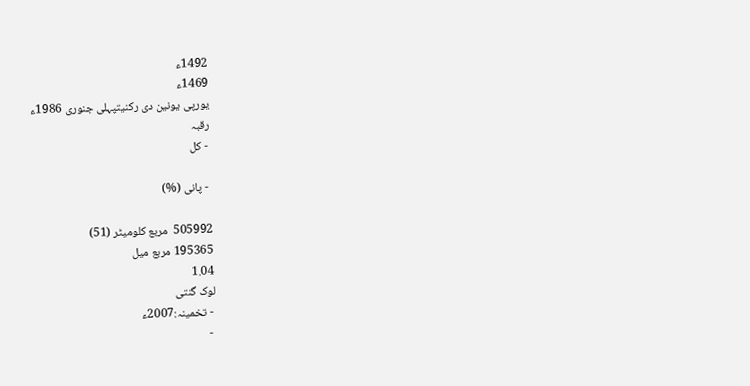1492ء
1469ء
یورپی یونین دی رکنیتپہلی جنوری 1986ء
رقبہ
 - کل

 - پانی (%)

505992  مربع کلومیٹر (51)
195365 مربع میل
1.04
لوک گنتی
 - تخمینہ:2007ء
 -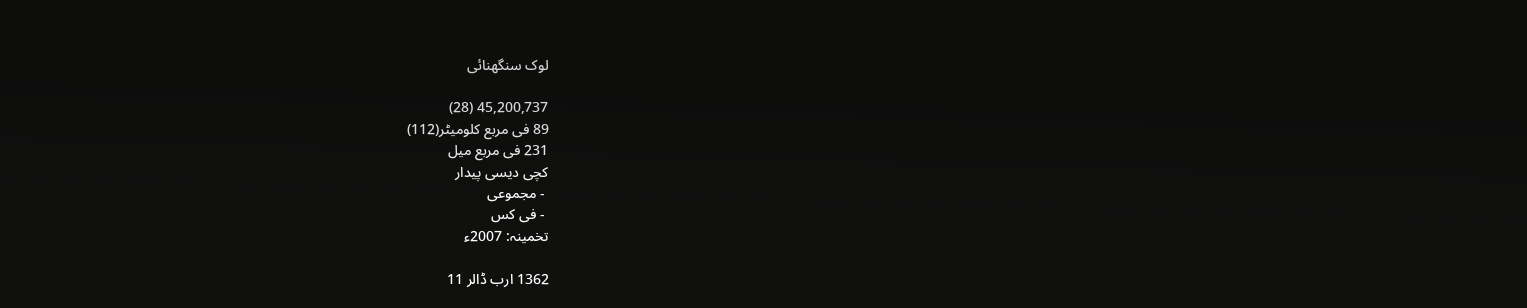لوک سنگھنائی

45,200,737 (28)
89 فی مربع کلومیٹر(112)
231 فی مربع میل
کچی دیسی پیدار
 - مجموعی
 - فی کس
تخمینہ: 2007ء

1362 ارب ڈالر 11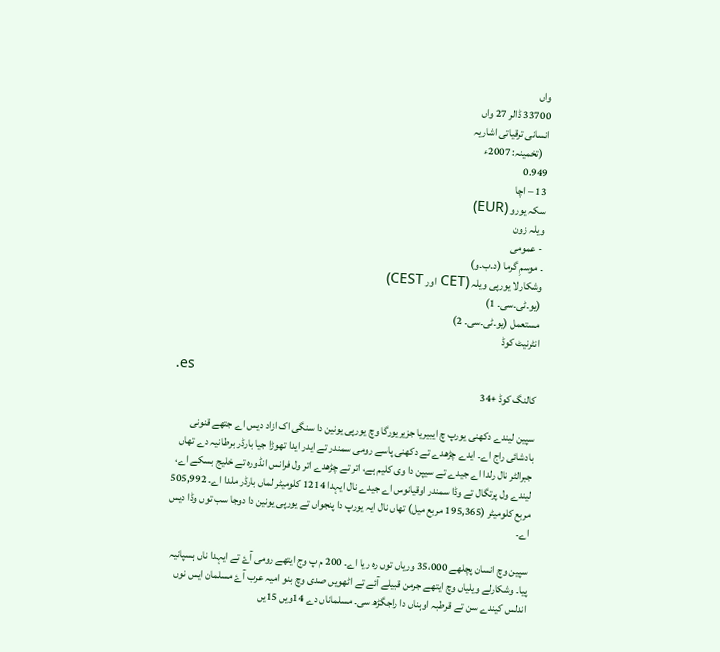واں
33700 ڈالر 27 واں
انسانی ترقیاتی اشاریہ
   (تخمینہ: 2007ء
0.949
13 – اچا
سکہ یورو (EUR)
ویلہ زون
 - عمومی
۔ موسمِ گرما (د۔ب۔و)
وشکارلا یورپی ویلہ (CET اور CEST)
(یو۔ٹی۔سی۔ 1)
مستعمل (یو۔ٹی۔سی۔ 2)
انٹرنیٹ کوڈ

.es
کالنگ کوڈ +34

سپین لیندے دکھنی یورپ چ ایبیریا جزیریورگا وچ یورپی یونین دا سنگی اک ازاد دیس اے جتھے قنونی بادشائی راج اے۔ ایدے چڑھدے تے دکھنی پاسے رومی سمندر تے ایدر ایدا تھوڑا جیا بارڈر برطانیہ دے تھاں جبرالٹر نال رلدا اے جیدے تے سیپن دا وی کلیم ہے، اتر تے چڑھدے اتر ول فرانس انڈورہ تے خلیج بسکے اے، لیندے ول پرتگال تے وڈا سمندر اوقیانوس اے جیدے نال ایہدا 1214 کلومیٹر لماں بارڈر ملدا اے۔ 505,992 مربع کلومیٹر (195,365 مربع میل) تھاں نال ایہ یورپ دا پنجواں تے یورپی یونین دا دوجا سب توں وڈا دیس اے۔

سپین وچ انسان پچلھے 35،000 وریاں توں رہ ریا اے۔ 200 م پ وج ایتھے رومی آۓ تے ایہدا ناں ہسپانیہ پیا۔ وشکارلے ویلیاں وچ ایتھے جرمن قبیلے آئے تے اٹھویں صدی وچ بنو امیہ عرب آۓ مسلمان ایس نوں اندلس کیندے سن تے قرطبہ اوہناں دا راجگڑھ سی۔ مسلماناں دے 14ویں 15یں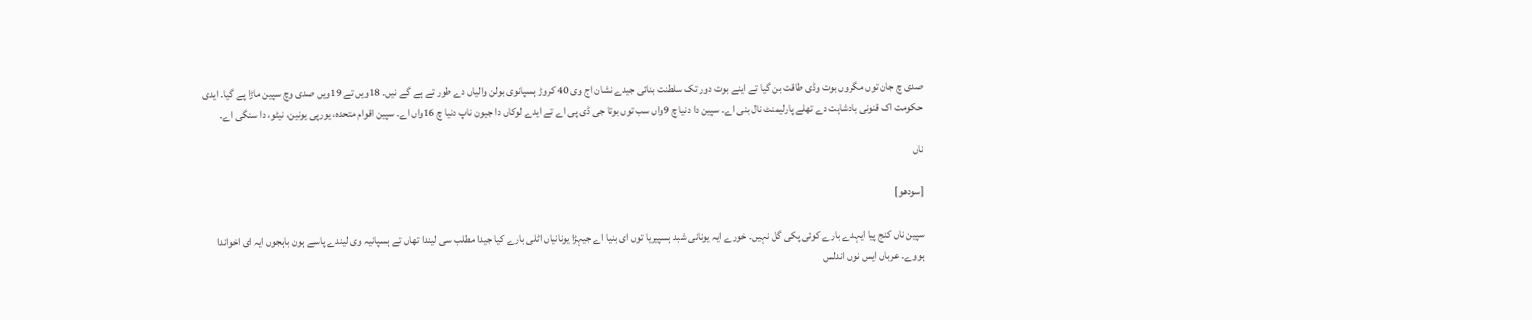صدی چ جان توں مگروں بوت وڈی طاقت بن گیا تے اینے بوت دور تک سلطنت بنائی جیدے نشان اج وی 40 کروڑ ہسپانوی بولن والیاں دے طور تے ہے گے نیں۔ 18ویں تے 19ویں صدی وچ سپین ماڑا پے گیا۔ ایدی حکومت اک قنونی بادشاہت دے تھلے پارلیمنٹ نال بنی اے۔ سپین دا دنیا چ 9واں سب توں بوتا جی ڈی پی اے تے ایدے لوکاں دا جیون ناپ دنیا چ 16واں اے۔ سپین اقوام متحدہ، یورپی یونین، نیٹو، دا سنگی اے۔

ناں

[سودھو]

سپین ناں کنج پیا ایہدے بارے کوئی پکی گل نہیں۔ خورے ایہ یونانی شبد ہسپیریا توں ای بنیا اے جیہڑا یونانیاں اٹلی بارے کیا جیدا مطلب سی لیندا تھاں تے ہسپانیہ وی لیندے پاسے ہون باہجوں ایہ ای اخواندا ہووے۔ عرباں ایس نوں اندلس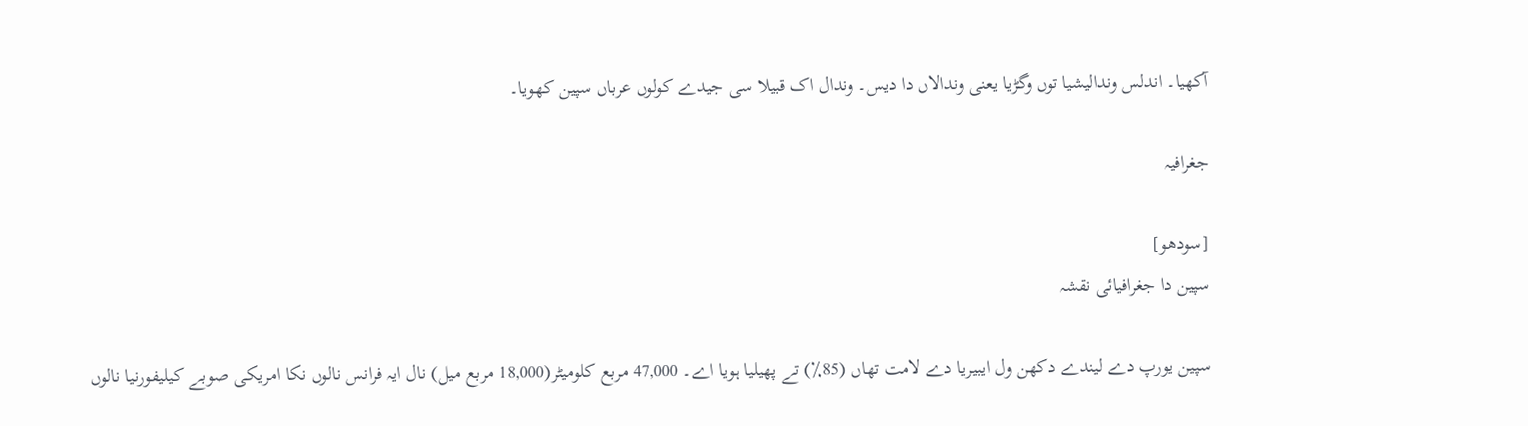آکھیا۔ اندلس وندالیشیا توں وگڑیا یعنی وندالاں دا دیس۔ وندال اک قبیلا سی جیدے کولوں عرباں سپین کھویا۔

جغرافیہ

[سودھو]
سپین دا جغرافیائی نقشہ

سپین یورپ دے لیندے دکھن ول ایبیریا دے لامت تھاں (85٪) تے پھیلیا ہویا اے۔ 47,000 مربع کلومیٹر(18,000 مربع میل) نال ایہ فرانس نالوں نکا امریکی صوبے کیلیفورنیا نالوں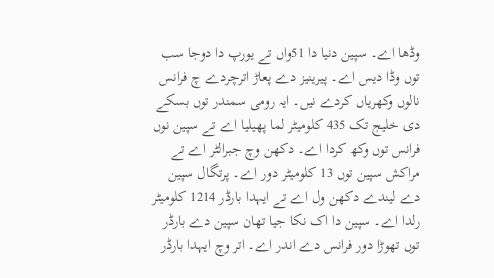وڈھا اے۔ سپین دنیا دا 51واں تے یورپ دا دوجا سب توں وڈا دیس اے۔ پیرینیز دے پعاڑ اترچردے چ فرانس نالوں وکھریاں کردے نیں۔ ایہ رومی سمندر توں بسکے دی خلیج تک 435 کلومیٹر لما پھیلیا اے تے سپین نوں فرانس توں وکھ کردا اے۔ دکھن وچ جبرالٹر اے تے مراکش سپین توں 13 کلومیٹر دور اے۔ پرتگال سپین دے لیندے دکھن ول اے تے ایہدا بارڈر 1214 کلومیٹر رلدا اے۔ سپین دا اک نکا جیا تھان سپین دے بارڈر توں تھوڑا دور فرانس دے اندر اے۔ اتر وچ ایہدا بارڈر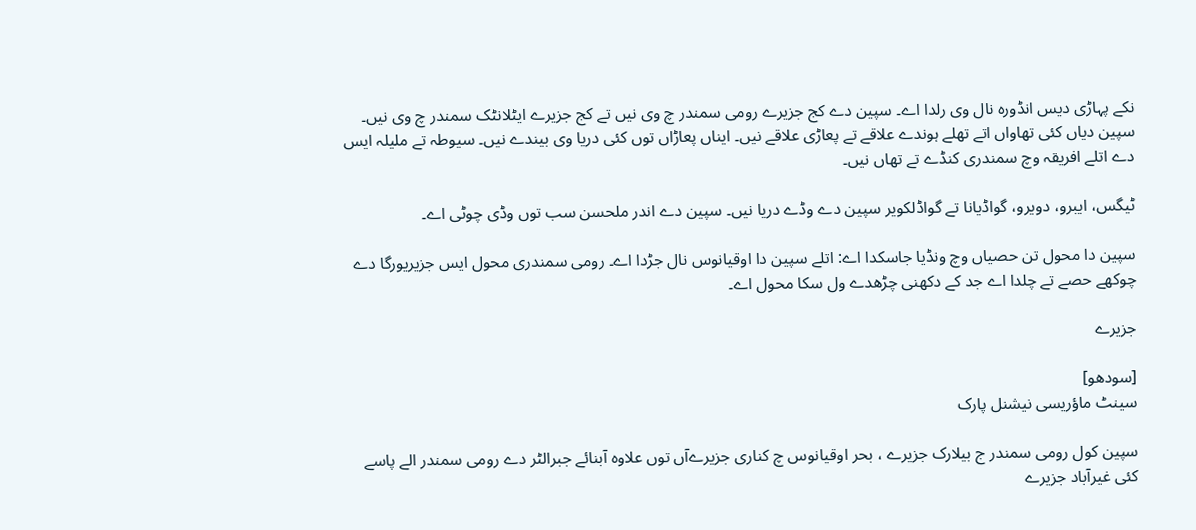نکے پہاڑی دیس انڈورہ نال وی رلدا اے۔ سپین دے کج جزیرے رومی سمندر چ وی نیں تے کج جزیرے ایٹلانٹک سمندر چ وی نیں۔ سپین دیاں کئی تھاواں اتے تھلے ہوندے علاقے تے پعاڑی علاقے نیں۔ ایناں پعاڑاں توں کئی دریا وی بیندے نیں۔ سیوطہ تے ملیلہ ایس دے اتلے افریقہ وچ سمندری کنڈے تے تھاں نیں۔

ٹیگس، ایبرو، دویرو، گواڈیانا تے گواڈلکویر سپین دے وڈے دریا نیں۔ سپین دے اندر ملحسن سب توں وڈی چوٹی اے۔

سپین دا محول تن حصیاں وچ ونڈیا جاسکدا اے: اتلے سپین دا اوقیانوس نال جڑدا اے۔ رومی سمندری محول ایس جزیریورگا دے چوکھے حصے تے چلدا اے جد کے دکھنی چڑھدے ول سکا محول اے۔

جزیرے

[سودھو]
سینٹ ماؤریسی نیشنل پارک

سپین کول رومی سمندر ج بیلارک جزیرے ، بحر اوقیانوس چ کناری جزیرےآں توں علاوہ آبنائے جبرالٹر دے رومی سمندر الے پاسے کئی غیرآباد جزیرے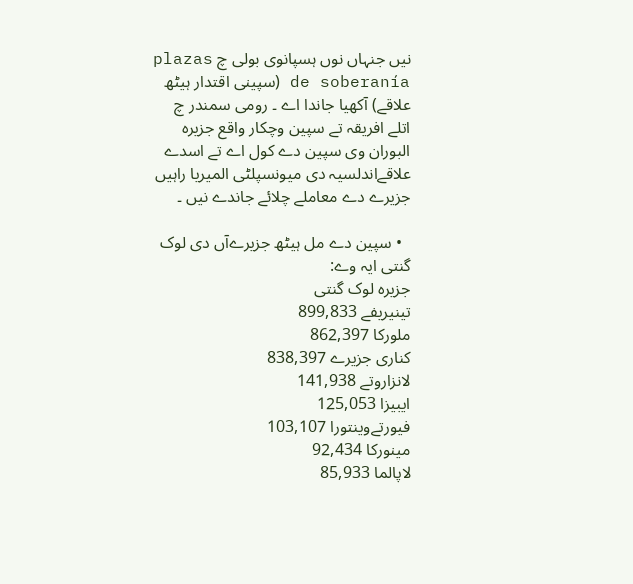نیں جنہاں نوں ہسپانوی بولی چ plazas de soberanía (سپینی اقتدار ہیٹھ علاقے) آکھیا جاندا اے ۔ رومی سمندر چ اتلے افریقہ تے سپین وچکار واقع جزیرہ البوران وی سپین دے کول اے تے اسدے علاقےاندلسیہ دی میونسپلٹی المیریا راہیں جزیرے دے معاملے چلائے جاندے نیں ۔

  • سپین دے مل ہیٹھ جزیرےآں دی لوک گنتی ایہ وے:
جزیرہ لوک گنتی
تینیریفے 899,833
ملورکا 862,397
کناری جزیرے 838,397
لانزاروتے 141,938
ایبیزا 125,053
فیورتےوینتورا 103,107
مینورکا 92,434
لاپالما 85,933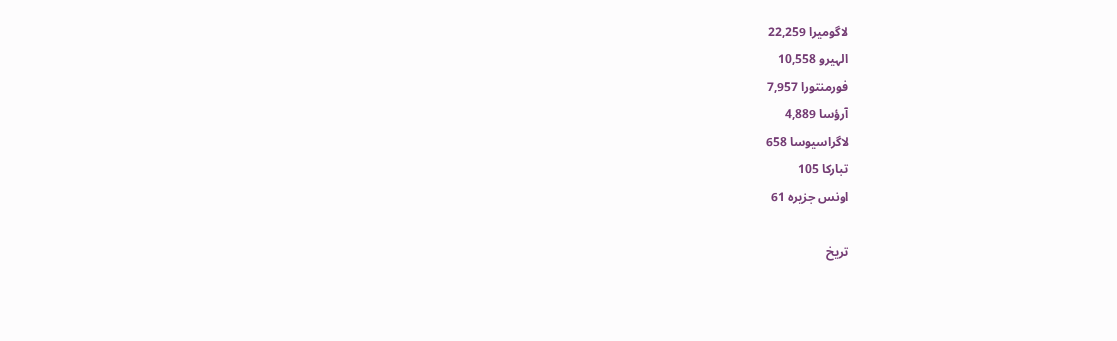لاگومیرا 22,259
الہیرو 10,558
فورمنتورا 7,957
آرؤسا 4,889
لاگراسیوسا 658
تبارکا 105
اونس جزیرہ 61

تریخ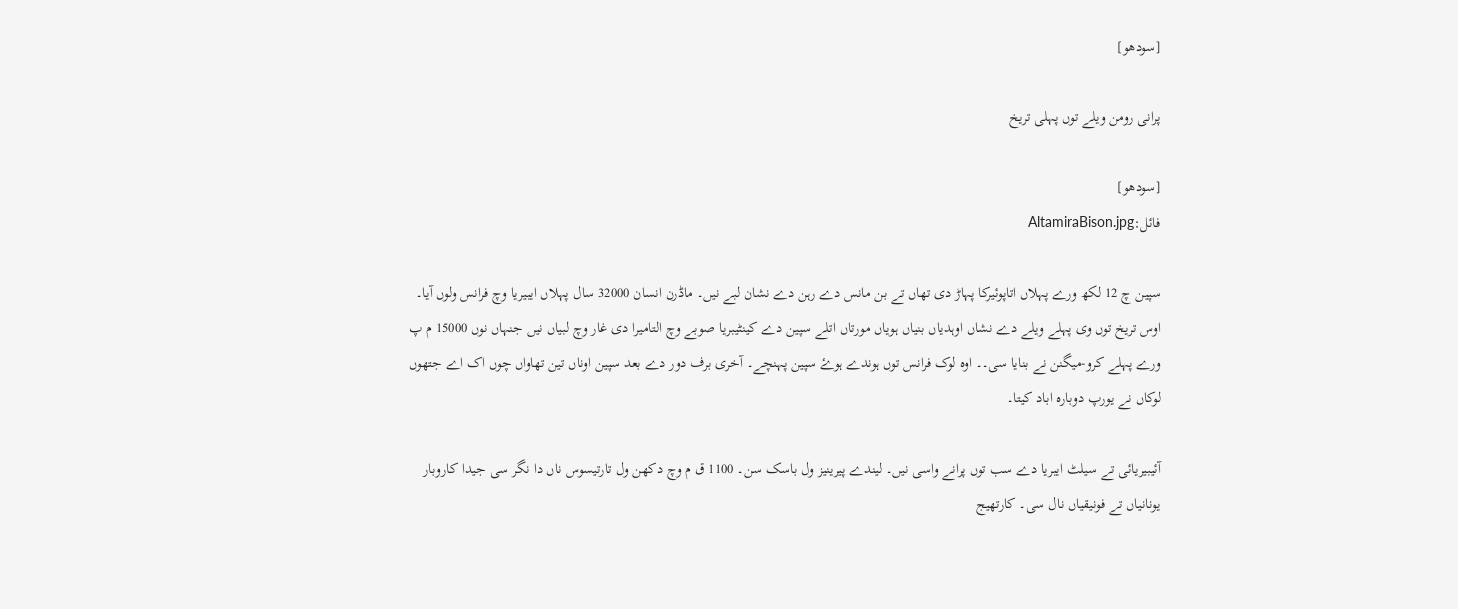[سودھو]

پرانی رومن ویلے توں پہلی تریخ

[سودھو]
فائل:AltamiraBison.jpg

سپین چ 12 لکھ ورے پہلاں اتاپوئیرکا پہاڑ دی تھاں تے بن مانس دے رہن دے نشان لبے نیں۔ ماڈرن انسان 32000 سال پہلاں ایبیریا وچ فرانس ولوں آیا۔ اوس تریخ توں وی پہلے ویلے دے نشاں اوہدیاں بنیاں ہویاں مورتاں اتلے سپین دے کینٹیبریا صوبے وچ التامیرا دی غار وچ لبیاں نیں جنہاں نوں 15000 م پ ورے پہلے کرو-میگنن نے بنایا سی۔۔ اوہ لوک فرانس توں ہوندے ہوۓ سپین پہنچے۔ آخری برف دور دے بعد سپین اوناں تین تھاواں چوں اک اے جتھوں لوکاں نے یورپ دوبارہ اباد کیتا۔

آئیبیریائی تے سیلٹ ایبریا دے سب توں پرانے واسی نیں۔ لیندے پیرینیز ول باسک سن۔ 1100 ق م وچ دکھن ول تارتیسوس ناں دا نگر سی جیدا کاروبار یونانیاں تے فونیقیاں نال سی۔ کارتھیج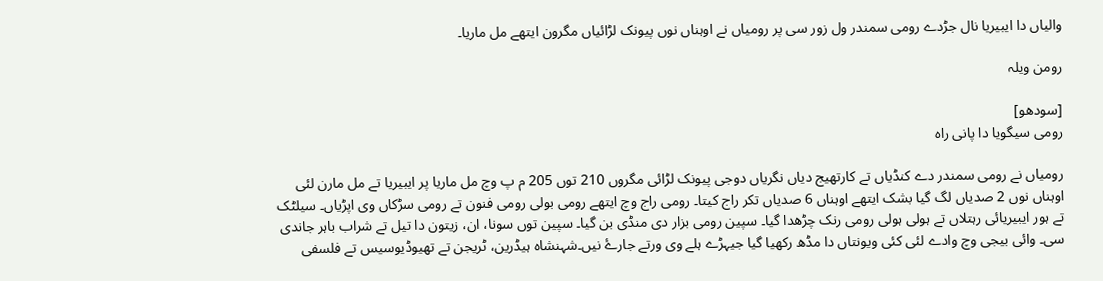والیاں دا ایبیریا نال جڑدے رومی سمندر ول زور سی پر رومیاں نے اوہناں نوں پیونک لڑائیاں مگرون ایتھے مل ماریا۔

رومن ویلہ

[سودھو]
رومی سیگویا دا پانی راہ

رومیاں نے رومی سمندر دے کنڈیاں تے کارتھیج دیاں نگریاں دوجی پیونک لڑائی مگروں 210 توں 205 م پ وچ مل ماریا پر ایبیریا تے مل مارن لئی اوہناں نوں 2 صدیاں لگ گیا بشک ایتھے اوہناں 6 صدیاں تکر راج کیتا۔ رومی راج وچ ایتھے رومی بولی رومی فنون تے رومی سڑکاں وی اپڑیاں۔ سیلٹک تے ہور ایبیریائی رہتلاں تے ہولی ہولی رومی رنک چڑھدا گیا۔ سپین رومی بزار دی منڈی بن گیا۔ سپین توں سونا، ان، زیتون دا تیل تے شراب باہر جاندی سی۔ وائی بیجی وچ وادے لئی کئی ویونتاں دا مڈھ رکھیا گیا جیہڑے ہلے وی ورتے جارۓ نیں۔شہنشاہ ہیڈرین، ٹریجن تے تھیوڈیوسیس تے فلسفی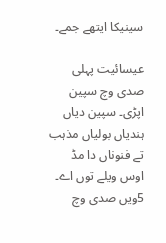سینیکا ایتھے جمے۔

عیسائیت پہلی صدی وچ سپین اپڑی۔ سپین دیاں ہندیاں بولیاں مذہب تے فنوناں دا مڈ اوس ویلے توں اے۔ 5ویں صدی وچ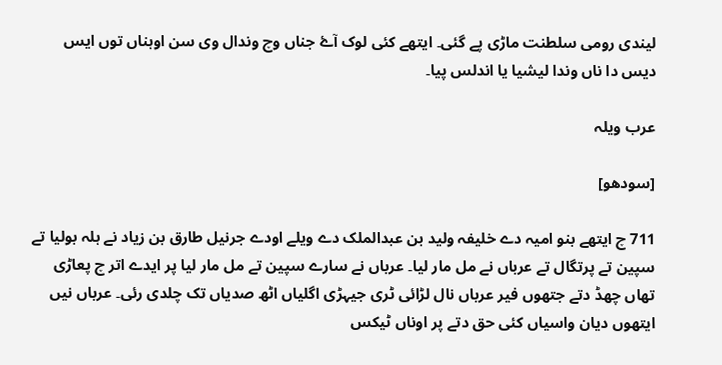لیندی رومی سلطنت ماڑی پے گئی۔ ایتھے کئی لوک آۓ جناں وچ وندال وی سن اوہناں توں ایس دیس دا ناں وندا لیشیا یا اندلس پیا۔

عرب ویلہ

[سودھو]

711 چ ایتھے بنو امیہ دے خلیفہ ولید بن عبدالملک دے ویلے اودے جرنیل طارق بن زیاد نے ہلہ بولیا تے سپین تے پرتگال تے عرباں نے مل مار لیا۔ عرباں نے سارے سپین تے مل مار لیا پر ایدے اتر چ پعاڑی تھاں چھڈ دتے جتھوں فیر عرباں نال لڑائی ٹری جیہڑی اگلیاں اٹھ صدیاں تک چلدی رئی۔ عرباں نیں ایتھوں دیان واسیاں کئی حق دتے پر اوناں ٹیکس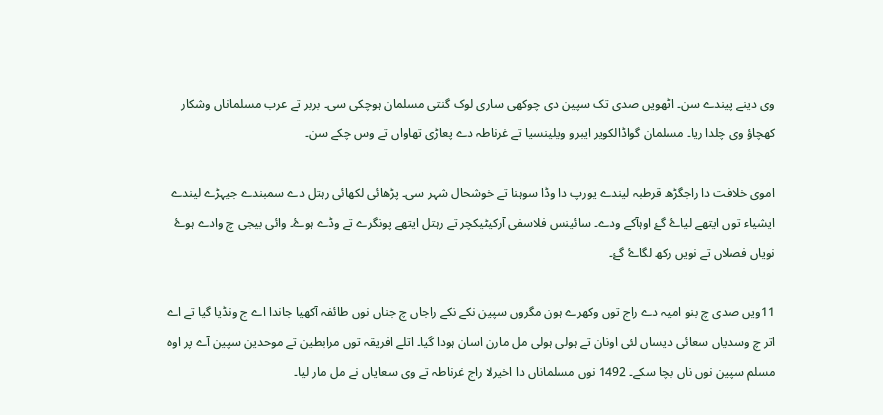وی دینے پیندے سن۔ اٹھویں صدی تک سپین دی چوکھی ساری لوک گنتی مسلمان ہوچکی سی۔ بربر تے عرب مسلماناں وشکار کھچاؤ وی چلدا ریا۔ مسلمان گواڈالکویر ایبرو ویلینسیا تے غرناطہ دے پعاڑی تھاواں تے وس چکے سن۔

اموی خلافت دا راجگڑھ قرطبہ لیندے یورپ دا وڈا سوہنا تے خوشحال شہر سی۔ پڑھائی لکھائی رہتل دے سمبندے جیہڑے لیندے ایشیاء توں ایتھے لیاۓ گۓ اوہآکے ودے۔ سائینس فلاسفی آرکیٹیکچر تے رہتل ایتھے پونگرے تے وڈے ہوۓ۔ وائی بیجی چ وادے ہوۓ نویاں فصلاں تے نویں رکھ لگاۓ گۓ۔

11ویں صدی چ بنو امیہ دے راج توں وکھرے ہون مگروں سپین نکے نکے راجاں چ جناں نوں طائفہ آکھیا جاندا اے ج ونڈیا گیا تے اے اتر چ وسدیاں سعائی دیساں لئی اونان تے ہولی ہولی مل مارن اسان ہودا گیا۔ اتلے افریقہ توں مرابطین تے موحدین سپین آے پر اوہ مسلم سپین نوں ناں بچا سکے۔ 1492 نوں مسلماناں دا اخیرلا راج غرناطہ تے وی سعایاں نے مل مار لیا۔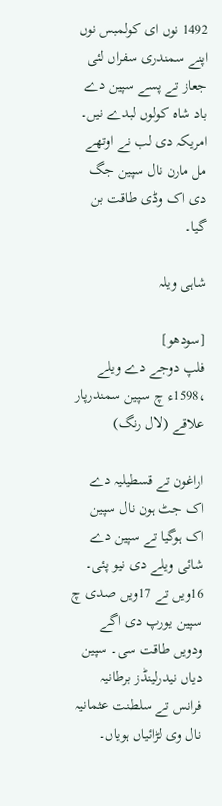1492 نوں ای کولمبس نوں اپنے سمندری سفراں لئی جعاز تے پسے سپین دے باد شاہ کولوں لبدے نیں۔ امریکہ دی لب نے اوتھے مل مارن نال سپین جگ دی اک وڈی طاقت بن گیا۔

شاہی ویلہ

[سودھو]
فلپ دوجے دے ویلے ،1598ء چ سپین سمندرپار علاقے (لال رنگ)

اراغون تے قسطیلیہ دے اک جٹ ہون نال سپین اک ہوگیا تے سپین دے شائی ویلے دی نیو پئی۔ 16ویں تے 17ویں صدی چ سپین یورپ دی اگے ودویں طاقت سی۔ سپین دیاں نیدرلینڈز برطانیہ فرانس تے سلطنت عثمانیہ نال وی لڑائیاں ہویاں۔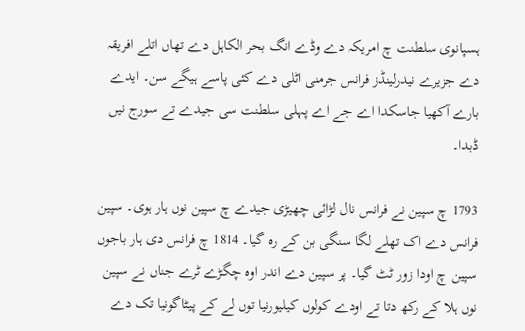ہسپانوی سلطنت چ امریکہ دے وڈے انگ بحر الکاہل دے تھاں اتلے افریقہ دے جزیرے نیدرلینڈز فرانس جرمنی اٹلی دے کئی پاسے ہیگے سن۔ ایدے بارے آکھیا جاسکدا اے جے اے پہلی سلطنت سی جیدے تے سورج نیں ڈبدا۔

1793 چ سپین نے فرانس نال لڑائی چھیڑی جیدے چ سپین نوں ہار ہوی۔ سپین فرانس دے اک تھلے لگا سنگی بن کے رہ گیا۔ 1814 چ فرانس دی ہار باجوں سپین چ اودا زور ٹٹ گیا۔ پر سپین دے اندر اوہ چگڑے ٹرے جناں نے سپین نوں ہلا کے رکھ دتا تے اودے کولوں کیلیورنیا توں لے کے پیٹاگونیا تک دے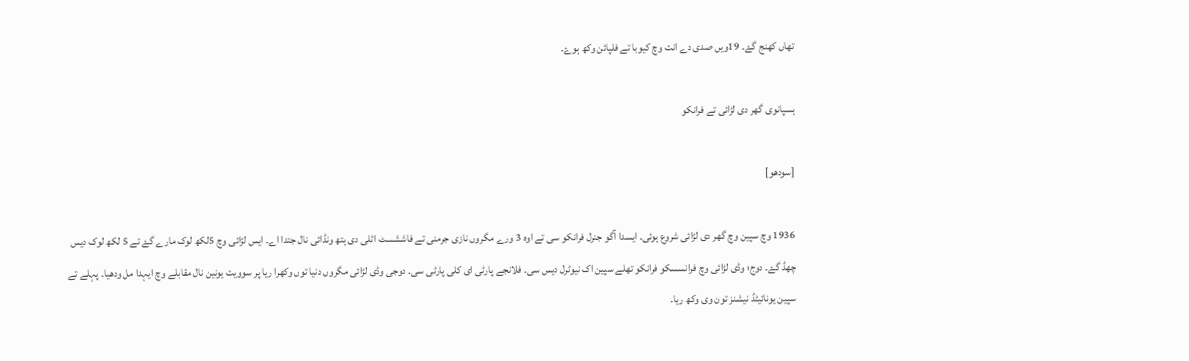تھاں کھنج گۓ۔ 19ویں صدی دے انت وچ کیوبا تے فلپائن وکھ ہوۓ۔

ہسپانوی گھر دی لڑائی تے فرانکو

[سودھو]

1936 وچ سپین وچ گھر دی لڑائی شروع ہوئی۔ ایسدا آگو جنرل فرانکو سی تے اوہ 3 ورے مگروں نازی جرمنی تے فاششسٹ اٹلی دی ہتھ ونڈائی نال جتدا اے۔ ایس لڑائی وچ 5لکھ لوک مارے گۓ تے 5 لکھ لوک دیس چھڈ گۓ۔ دوج؛ وڈی لڑائی وچ فرانسسکو فرانکو تھلے سپین اک نیوٹرل دیس سی۔ فلانجے پارٹی ای کلی پارٹی سی۔ دوجی وڈی لڑائی مگروں دنیا توں وکھرا ریا پر سوویت یونین نال مقابلے وچ ایہدا مل ودھیا۔ پہلے تے سپین یونائیٹڈ نیشنز تون وی وکھ ریا۔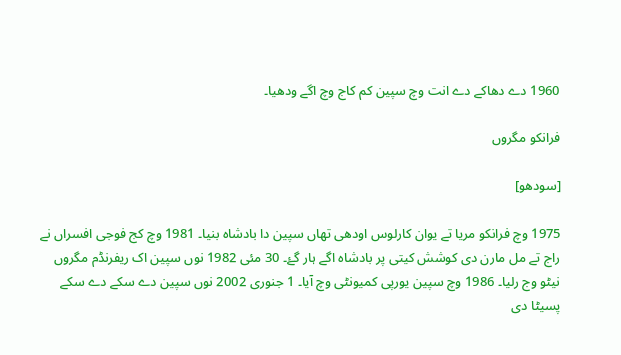1960 دے دھاکے دے انت وچ سپین کم کاج وچ اگے ودھیا۔

فرانکو مگروں

[سودھو]

1975 وچ فرانکو مریا تے یوان کارلوس اودھی تھاں سپین دا بادشاہ بنیا۔ 1981 وچ کج فوجی افسراں نے راج تے مل مارن دی کوشش کیتی پر بادشاہ اگے ہار گۓ۔ 30 مئی 1982 نوں سپین اک ریفرنڈم مگروں نیٹو وج رلیا۔ 1986 وچ سپین یورپی کمیونٹی وچ آیا۔ 1 جنوری 2002 نوں سپین دے سکے دے سکے پسیٹا دی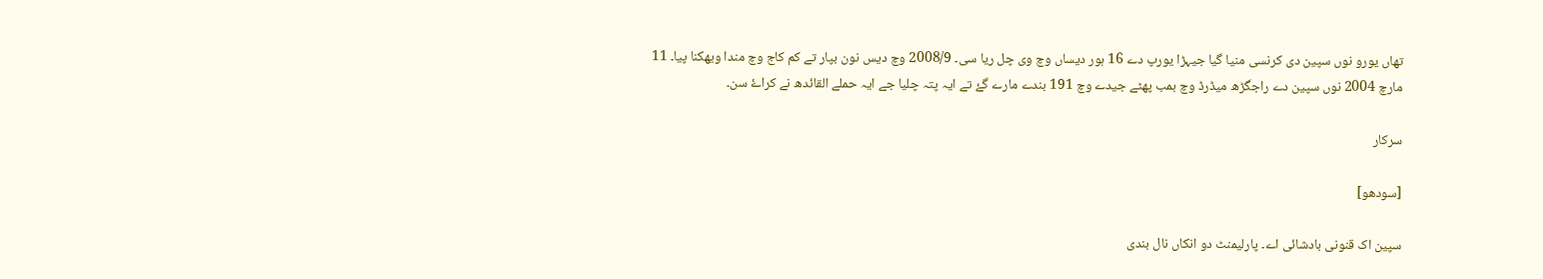تھاں یورو نوں سپین دی کرنسی منیا گیا جیہڑا یورپ دے 16 ہور دیساں وچ وی چل ریا سی۔ 2008/9 وچ دیس نون بپار تے کم کاج وچ مندا ویھکنا پیا۔ 11 مارچ 2004 نوں سپین دے راجگڑھ میڈرڈ وچ بمب پھٹے جیدے وچ 191 بندے مارے گۓ تے ایہ پتہ چلیا جے ایہ حملے القائدھ نے کراۓ سن۔

سرکار

[سودھو]

سپین اک قنونی بادشائی اے۔ پارلیمنٹ دو انکاں نال بندی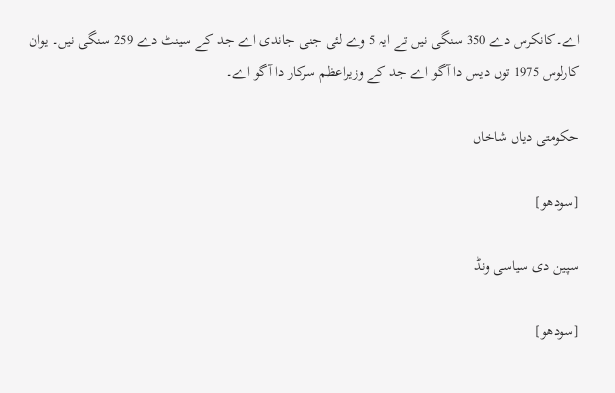اے۔کانکرس دے 350 سنگی نیں تے ایہ 5 وے لئی جنی جاندی اے جد کے سینٹ دے 259 سنگی نیں۔ یوان کارلوس 1975 توں دیس دا آگو اے جد کے وزیراعظم سرکار دا آگو اے۔

حکومتی دیاں شاخاں

[سودھو]

سپین دی سیاسی ونڈ

[سودھو]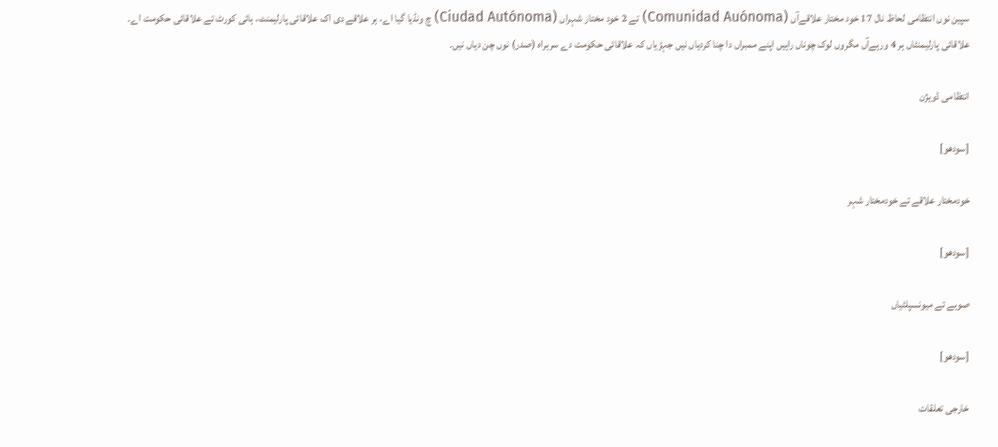سپین نوں انتظامی لحاظ نال 17 خود مختار علاقےآں (Comunidad Auónoma) تے 2 خود مختار شہراں (Ciudad Autónoma) چ ونڈیا گیا اے، ہر علاقے دی اک علاقائی پارلیمنٹ، ہائی کورٹ تے علاقائی حکومت اے۔ علاقائی پارلیمنٹاں ہر 4 ورہےآں مگروں لوک چوناں راہیں اپنے ممبراں دا چنا کردیاں نیں جہڑیاں کہ علاقائی حکومت دے سربراہ (صدر) نوں چن دیاں نیں۔

انتظامی ڈویژن

[سودھو]

خودمختار علاقے تے خودمختار شہر

[سودھو]

صوبے تے میونسپلٹیاں

[سودھو]

خارجی تعلقات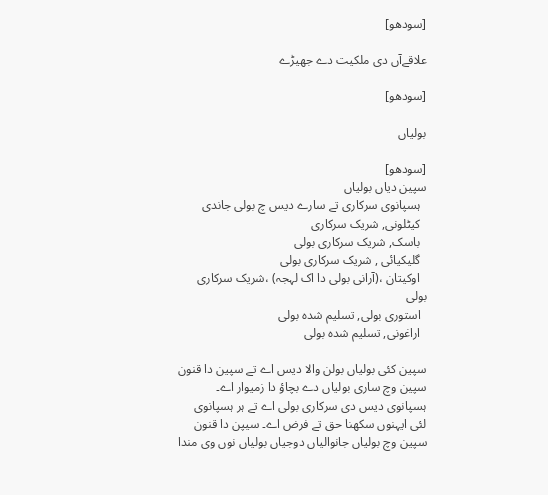[سودھو]

علاقےآں دی ملکیت دے جھیڑے

[سودھو]

بولیاں

[سودھو]
سپین دیاں بولیاں
  ہسپانوی سرکاری تے سارے دیس چ بولی جاندی
  کیٹلونی, شریک سرکاری
  باسک, شریک سرکاری بولی
  گلیکیائی , شریک سرکاری بولی
  اوکیتان ،(آرانی بولی دا اک لہجہ) ،شریک سرکاری بولی
  استوری بولی, تسلیم شدہ بولی
  اراغونی, تسلیم شدہ بولی

سپین کئی بولیاں بولن والا دیس اے تے سپین دا قنون سپین وچ ساری بولیاں دے بچاؤ دا زمیوار اے۔ ہسپانوی دیس دی سرکاری بولی اے تے ہر ہسپانوی لئی ایہنوں سکھنا حق تے فرض اے۔ سیپن دا قنون سپین وچ بولیاں جانوالیاں دوجیاں بولیاں نوں وی مندا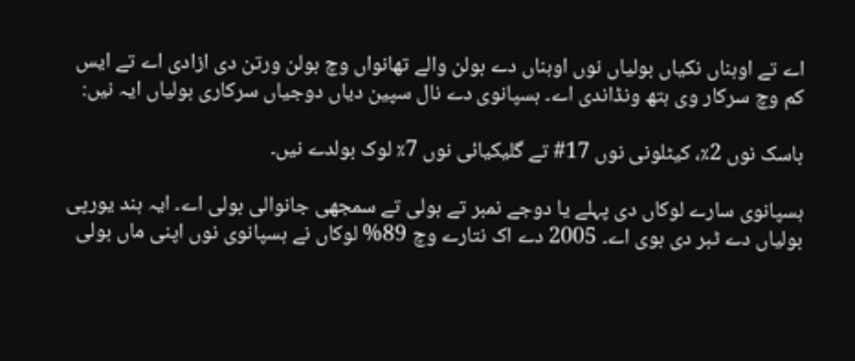اے تے اوہناں نکیاں بولیاں نوں اوہناں دے بولن والے تھانواں وچ بولن ورتن دی ازادی اے تے ایس کم وچ سرکار وی ہتھ ونڈاندی اے۔ ہسپانوی دے نال سپین دیاں دوجیاں سرکاری بولیاں ایہ نیں:

باسک نوں 2٪، کیٹلونی نوں 17# تے گلیکیائی نوں 7٪ لوک بولدے نیں۔

ہسپانوی سارے لوکاں دی پہلے یا دوجے نمبر تے بولی تے سمجھی جانوالی بولی اے۔ ایہ ہند یورپی بولیاں دے ٹبر دی بوی اے۔ 2005 دے اک نتارے وچ 89% لوکاں نے ہسپانوی نوں اپنی ماں بولی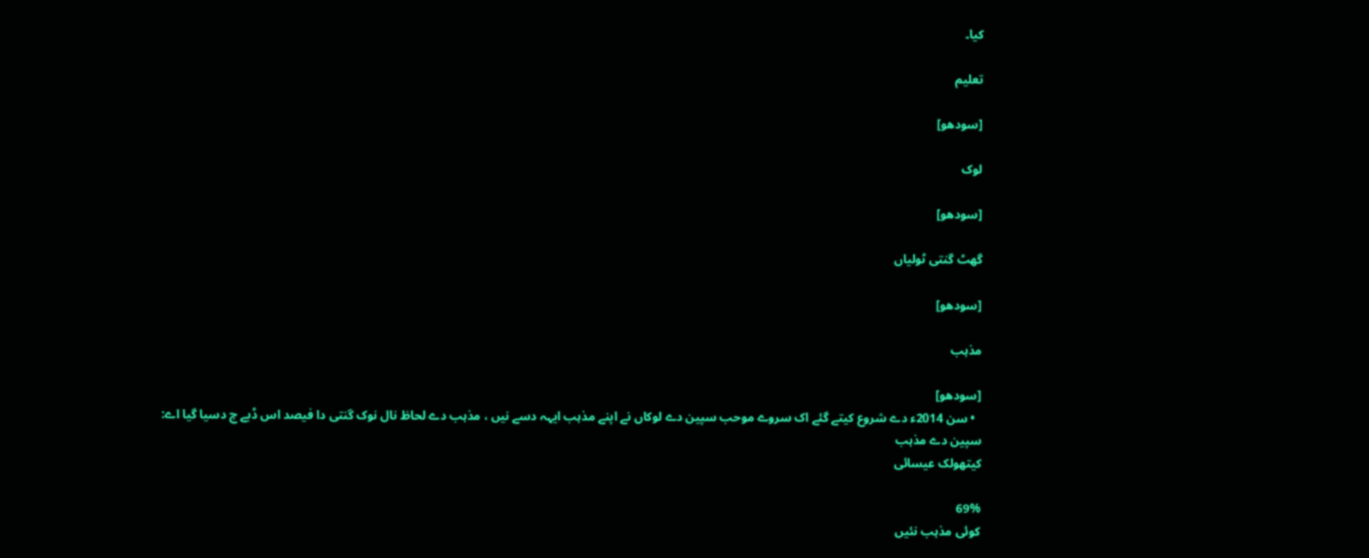کیا۔

تعلیم

[سودھو]

لوک

[سودھو]

گھٹ گنتی ٹولیاں

[سودھو]

مذہب

[سودھو]
  • سن 2014ء دے شروع کیتے گئے اک سروے موحب سپین دے لوکاں نے اپنے مذہب ایہہ دسے نیں ، مذہب دے لحاظ نال نوک گنتی دا فیصد اس ڈبے چ دسیا گیا اے:
سپین دے مذہب
کیتھولک عیسائی

69%
کوئی مذہب نئیں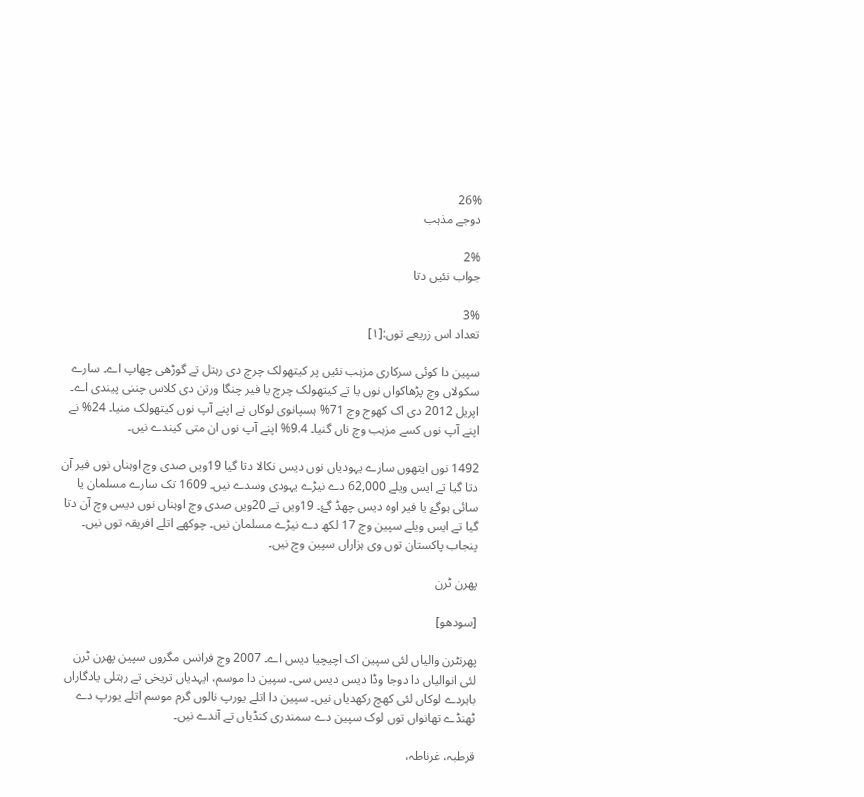26%
دوجے مذہب

2%
جواب نئیں دتا

3%
تعداد اس زریعے توں:[۱]

سپین دا کوئی سرکاری مزہب نئیں پر کیتھولک چرچ دی رہتل تے گوڑھی چھاپ اے۔ سارے سکولاں وچ پڑھاکواں نوں یا تے کیتھولک چرچ یا فیر چنگا ورتن دی کلاس چننی پیندی اے۔ اپریل 2012 دی اک کھوج وچ 71% ہسپانوی لوکاں نے اپنے آپ نوں کیتھولک منیا۔ 24% نے اپنے آپ نوں کسے مزہب وچ ناں گنیا۔ 9.4% اپنے آپ نوں ان متی کیندے نیں۔

1492 نوں ایتھوں سارے یہودیاں نوں دیس نکالا دتا گیا 19ویں صدی وچ اوہناں نوں فیر آن دتا گیا تے ایس ویلے 62,000 دے نیڑے یہودی وسدے نیں۔ 1609 تک سارے مسلمان یا سائی ہوگۓ یا فیر اوہ دیس چھڈ گۓ۔ 19ویں تے 20ویں صدی وچ اوہناں نوں دیس وچ آن دتا گیا تے ایس ویلے سپین وچ 17 لکھ دے نیڑے مسلمان نیں۔ چوکھے اتلے افریقہ توں نیں۔ پنجاب پاکستان توں وی ہزاراں سپین وچ نیں۔

پھرن ٹرن

[سودھو]

پھرنٹرن والیاں لئی سپین اک اچیچیا دیس اے۔ 2007 وچ فرانس مگروں سپین پھرن ٹرن لئی انوالیاں دا دوجا وڈا دیس دیس سی۔ سپین دا موسم، ایہدیاں تریخی تے رہتلی یادگاراں باہردے لوکاں لئی کھچ رکھدیاں نیں۔ سپین دا اتلے یورپ نالوں گرم موسم اتلے یورپ دے ٹھنڈے تھانواں توں لوک سپین دے سمندری کنڈیاں تے آندے نیں۔

قرطبہ، غرناطہ،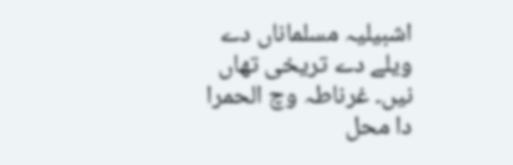اشبیلیہ مسلماناں دے ویلے دے تریخی تھاں نیں۔ غرناطہ وچ الحمرا دا محل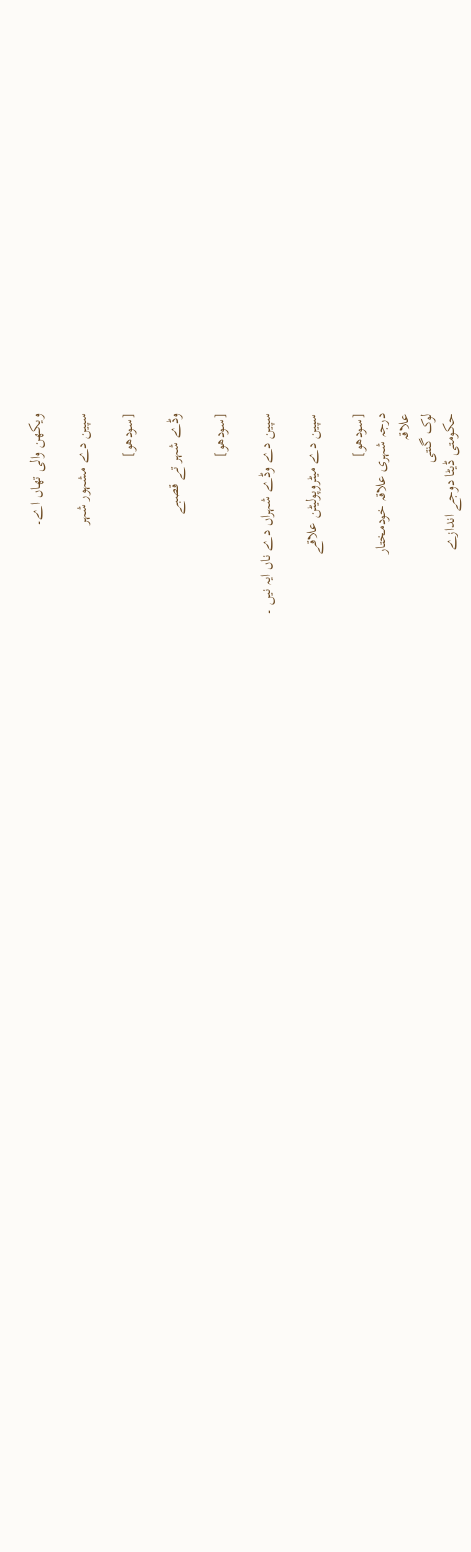ویکھن والی تھاں اے۔

سپین دے مشہور شہر

[سودھو]

وڈے شہر تے قصبے

[سودھو]

سپین دے وڈے شہراں دے ناں ایہ نیں ۔

سپین دے میٹروپولیٹن علاقے

[سودھو]
درجہ شہری علاقہ خودمختار
علاقہ
لوک گنتی
حکومتی ڈیٹا دوجے اندازے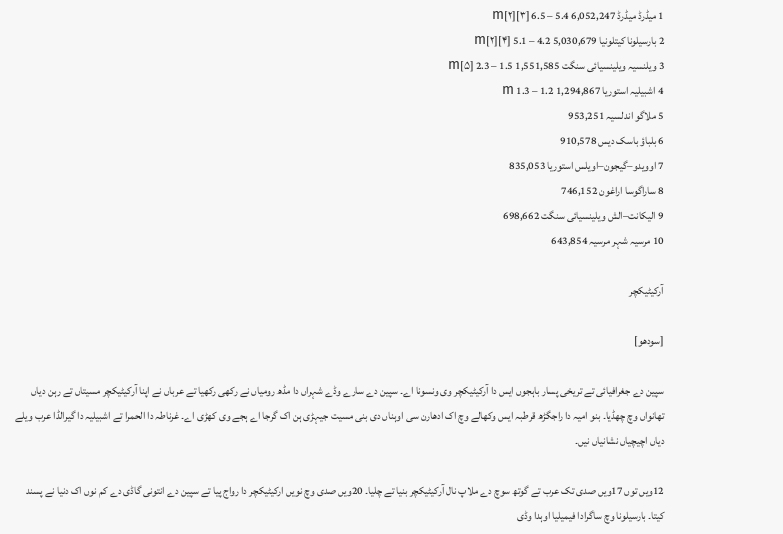1 میڈرڈ میڈرڈ 6,052,247 5.4 – 6.5 m[۲][۳]
2 بارسیلونا کیتلونیا 5,030,679 4.2 – 5.1 m[۲][۴]
3 ویلنسیہ ویلینسیائی سنگت 1,551,585 1.5 – 2.3 m[۵]
4 اشبیلیہ استوریا 1,294,867 1.2 – 1.3 m
5 ملاگو اندلسیہ 953,251
6 بلباؤ باسک دیس 910,578
7 اوویدو–گیجون–اویلس استوریا 835,053
8 ساراگوسا اراغون 746,152
9 الیکانت–الش ویلینسیائی سنگت 698,662
10 مرسیہ شہر مرسیہ 643,854

آرکیٹیکچر

[سودھو]

سپین دے جغرافیائی تے تریخی پسار باہجوں ایس دا آرکیٹیکچر وی ونسونا اے۔ سپین دے سارے وڈے شہراں دا مڈھ رومیاں نے رکھی رکھیا تے عرباں نے اپنا آرکیٹیکچر مسیتاں تے رہن دیاں تھانواں وچ چھڈیا۔ بنو امیہ دا راجگڑھ قرطبہ ایس وکھالے وچ اک ادھارن سی اوہناں دی بنی مسیت جیہڑی ہن اک گرجا اے ہجے وی کھڑی اے۔ غرناطہ دا الحمرا تے اشبیلیہ دا گیرالڈا عرب ویلے دیاں اچیچیاں نشانیاں نیں۔

12ویں توں 17ویں صدی تک عرب تے گوتھ سوچ دے ملاپ نال آرکیٹیکچر بنیا تے چلیا۔ 20ویں صدی وچ نویں ارکیٹیکچر دا رواج پیا تے سپین دے انتونی گاڈی دے کم نوں اک دنیا نے پسند کیتا۔ بارسیلونا وچ ساگرادا فیمیلیا اوہدا وڈی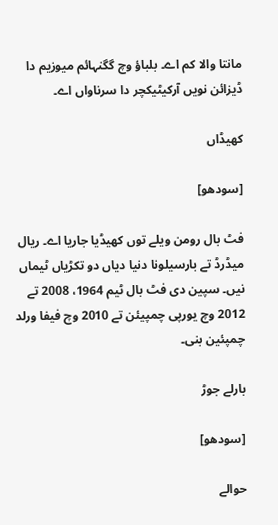مانتا والا کم اے۔ بلباؤ وچ گگنہائم میوزیم دا ڈیزائن نويں آرکیٹیکچر دا سرناواں اے۔

کھیڈاں

[سودھو]

فٹ بال رومن ویلے توں کھیڈیا جاریا اے۔ ریال میڈرڈ تے بارسیلونا دنیا دیاں دو تکڑیاں ٹیماں نیں۔ سپین دی فٹ بال ٹیم 1964، 2008 تے 2012 وچ یورپی چمپیئن تے 2010 وچ فیفا ورلد چمپئین بنی۔

بارلے جوڑ

[سودھو]

حوالے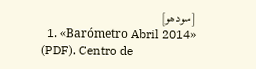[سودھو]
  1. «Barómetro Abril 2014» (PDF). Centro de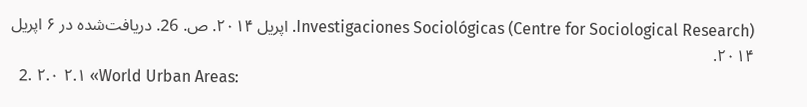Investigaciones Sociológicas (Centre for Sociological Research). اپریل ۲۰۱۴. ص. 26. دریافت‌شده در ۶ اپریل ۲۰۱۴.
  2. ۲.۰ ۲.۱ «World Urban Areas: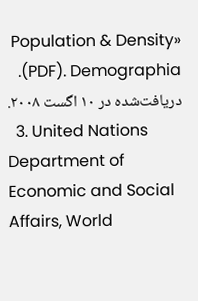Population & Density» (PDF). Demographia. دریافت‌شده در ۱۰ اگست ۲۰۰۸.
  3. United Nations Department of Economic and Social Affairs, World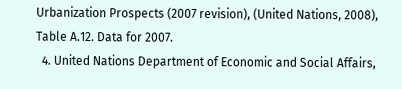Urbanization Prospects (2007 revision), (United Nations, 2008), Table A.12. Data for 2007.
  4. United Nations Department of Economic and Social Affairs,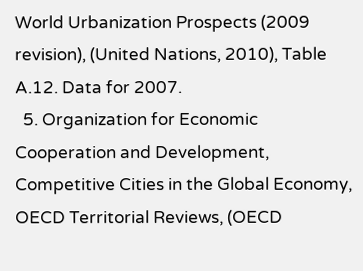World Urbanization Prospects (2009 revision), (United Nations, 2010), Table A.12. Data for 2007.
  5. Organization for Economic Cooperation and Development, Competitive Cities in the Global Economy, OECD Territorial Reviews, (OECD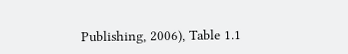Publishing, 2006), Table 1.1